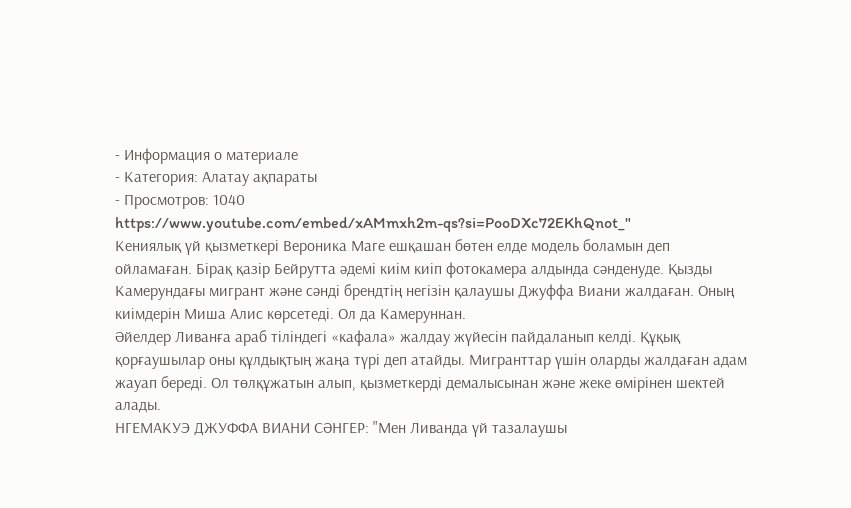- Информация о материале
- Категория: Алатау ақпараты
- Просмотров: 1040
https://www.youtube.com/embed/xAMmxh2m-qs?si=PooDXc72EKhQnot_"
Кениялық үй қызметкері Вероника Маге ешқашан бөтен елде модель боламын деп ойламаған. Бірақ қазір Бейрутта әдемі киім киіп фотокамера алдында сәнденуде. Қызды Камерундағы мигрант және сәнді брендтің негізін қалаушы Джуффа Виани жалдаған. Оның киімдерін Миша Алис көрсетеді. Ол да Камеруннан.
Әйелдер Ливанға араб тіліндегі «кафала» жалдау жүйесін пайдаланып келді. Құқық қорғаушылар оны құлдықтың жаңа түрі деп атайды. Мигранттар үшін оларды жалдаған адам жауап береді. Ол төлқұжатын алып, қызметкерді демалысынан және жеке өмірінен шектей алады.
НГЕМАКУЭ ДЖУФФА ВИАНИ СӘНГЕР: "Мен Ливанда үй тазалаушы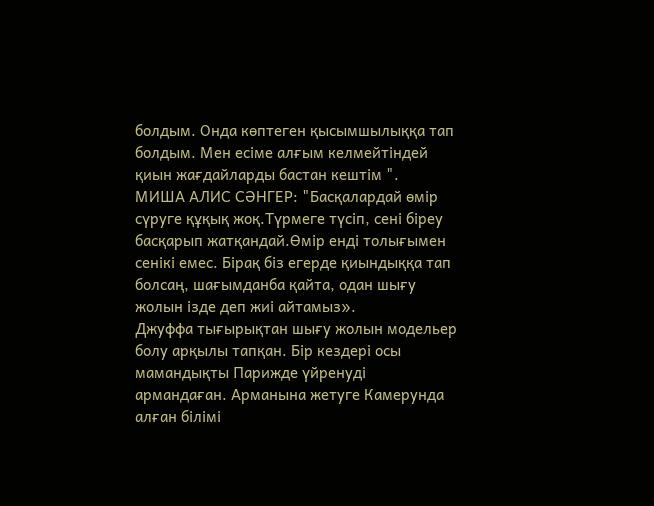болдым. Онда көптеген қысымшылыққа тап болдым. Мен есіме алғым келмейтіндей қиын жағдайларды бастан кештім ".
МИША АЛИС СӘНГЕР: "Басқалардай өмір сүруге құқық жоқ.Түрмеге түсіп, сені біреу басқарып жатқандай.Өмір енді толығымен сенікі емес. Бірақ біз егерде қиындыққа тап болсаң, шағымданба қайта, одан шығу жолын ізде деп жиі айтамыз».
Джуффа тығырықтан шығу жолын модельер болу арқылы тапқан. Бір кездері осы мамандықты Парижде үйренуді армандаған. Арманына жетуге Камерунда алған білімі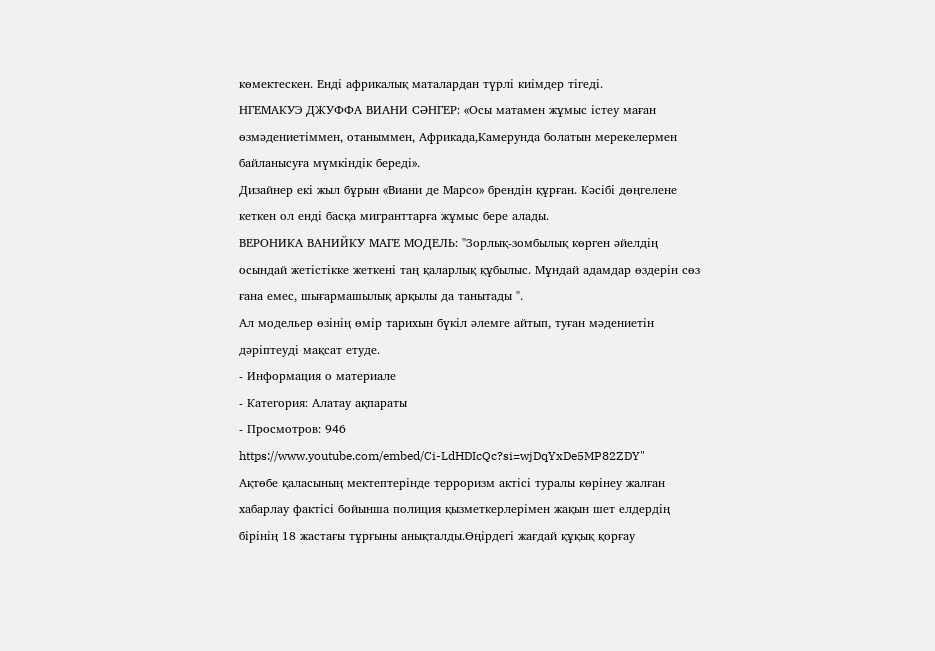көмектескен. Енді африкалық маталардан түрлі киімдер тігеді.
НГЕМАКУЭ ДЖУФФА ВИАНИ СӘНГЕР: «Осы матамен жұмыс істеу маған өзмәдениетіммен, отаныммен, Африкада,Камерунда болатын мерекелермен байланысуға мүмкіндік береді».
Дизайнер екі жыл бұрын «Виани де Марсо» брендін құрған. Кәсібі дөңгелене кеткен ол енді басқа мигранттарға жұмыс бере алады.
ВЕРОНИКА ВАНИЙКУ МАГЕ МОДЕЛЬ: "Зорлық-зомбылық көрген әйелдің осындай жетістікке жеткені таң қаларлық құбылыс. Мұндай адамдар өздерін сөз ғана емес, шығармашылық арқылы да танытады ".
Ал модельер өзінің өмір тарихын бүкіл әлемге айтып, туған мәдениетін дәріптеуді мақсат етуде.
- Информация о материале
- Категория: Алатау ақпараты
- Просмотров: 946
https://www.youtube.com/embed/Ci-LdHDIcQc?si=wjDqYxDe5MP82ZDY"
Ақтөбе қаласының мектептерінде терроризм актісі туралы көрінеу жалған хабарлау фактісі бойынша полиция қызметкерлерімен жақын шет елдердің бірінің 18 жастағы тұрғыны анықталды.Өңірдегі жағдай құқық қорғау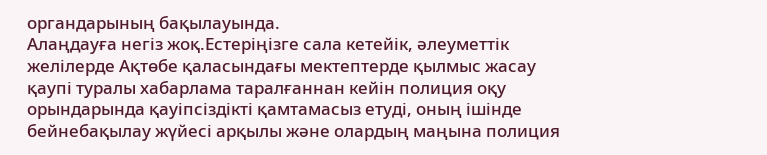органдарының бақылауында.
Алаңдауға негіз жоқ.Естеріңізге сала кетейік, әлеуметтік желілерде Ақтөбе қаласындағы мектептерде қылмыс жасау қаупі туралы хабарлама таралғаннан кейін полиция оқу орындарында қауіпсіздікті қамтамасыз етуді, оның ішінде бейнебақылау жүйесі арқылы және олардың маңына полиция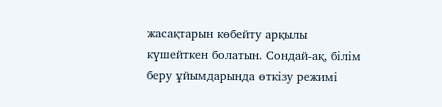жасақтарын көбейту арқылы күшейткен болатын. Сондай-ақ, білім беру ұйымдарында өткізу режимі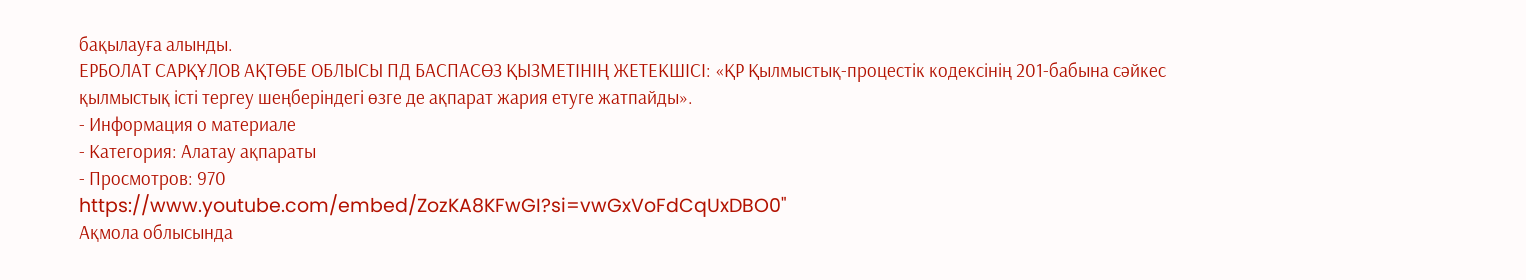бақылауға алынды.
ЕРБОЛАТ САРҚҰЛОВ АҚТӨБЕ ОБЛЫСЫ ПД БАСПАСӨЗ ҚЫЗМЕТІНІҢ ЖЕТЕКШІСІ: «ҚР Қылмыстық-процестік кодексінің 201-бабына сәйкес қылмыстық істі тергеу шеңберіндегі өзге де ақпарат жария етуге жатпайды».
- Информация о материале
- Категория: Алатау ақпараты
- Просмотров: 970
https://www.youtube.com/embed/ZozKA8KFwGI?si=vwGxVoFdCqUxDBO0"
Ақмола облысында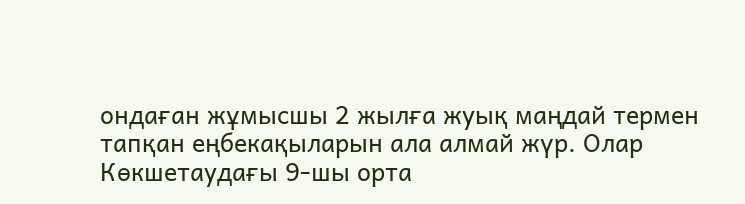ондаған жұмысшы 2 жылға жуық маңдай термен тапқан еңбекақыларын ала алмай жүр. Олар Көкшетаудағы 9-шы орта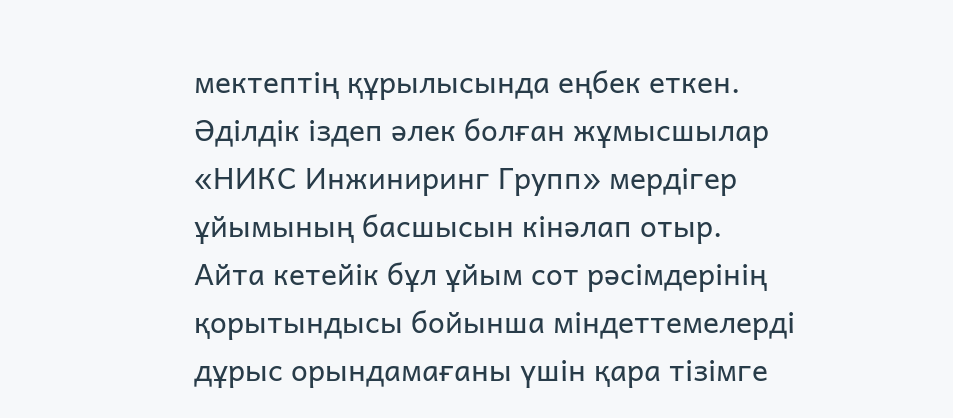мектептің құрылысында еңбек еткен. Әділдік іздеп әлек болған жұмысшылар «НИКС Инжиниринг Групп» мердігер ұйымының басшысын кінәлап отыр.
Айта кетейік бұл ұйым сот рәсімдерінің қорытындысы бойынша міндеттемелерді дұрыс орындамағаны үшін қара тізімге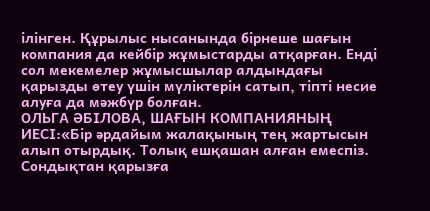ілінген. Құрылыс нысанында бірнеше шағын компания да кейбір жұмыстарды атқарған. Енді сол мекемелер жұмысшылар алдындағы қарызды өтеу үшін мүліктерін сатып, тіпті несие алуға да мәжбүр болған.
ОЛЬГА ӘБІЛОВА, ШАҒЫН КОМПАНИЯНЫҢ ИЕСІ:«Бір әрдайым жалақының тең жартысын алып отырдық. Толық ешқашан алған емеспіз. Сондықтан қарызға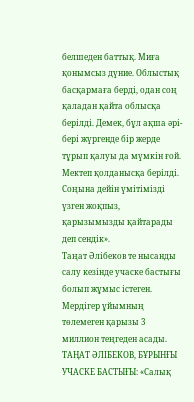белшеден баттық. Миға қонымсыз дүние. Облыстық басқармаға берді, одан соң қаладан қайта облысқа берілді. Демек, бұл ақша әрі-бері жүргенде бір жерде тұрып қалуы да мүмкін ғой. Мектеп қолданысқа берілді. Соңына дейін үмітімізді үзген жоқпыз, қарызымызды қайтарады деп сендік».
Таңат Әлібеков те нысанды салу кезінде учаске бастығы болып жұмыс істеген. Мердігер ұйымның төлемеген қарызы 3 миллион теңгеден асады.
ТАҢАТ ӘЛІБЕКОВ, БҰРЫНҒЫ УЧАСКЕ БАСТЫҒЫ: «Салық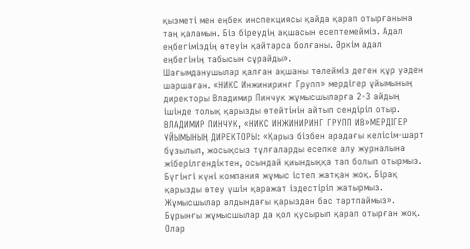қызметі мен еңбек инспекциясы қайда қарап отырғанына таң қаламын. Біз біреудің ақшасын есептемейміз. Адал еңбегіміздің өтеуін қайтарса болғаны. Әркім адал еңбегінің табысын сұрайды».
Шағымданушылар қалған ақшаны төлейміз деген құр уәден шаршаған. «НИКС Инжиниринг Групп» мердігер ұйымының директоры Владимир Пинчук жұмысшыларға 2-3 айдың ішінде толық қарызды өтейтінін айтып сендіріп отыр.
ВЛАДИМИР ПИНЧУК, «НИКС ИНЖИНИРИНГ ГРУПП ИВ»МЕРДІГЕР ҰЙЫМЫНЫҢ ДИРЕКТОРЫ: «Қарыз бізбен арадағы келісім-шарт бұзылып, жосықсыз тұлғаларды есепке алу журналына жіберілгендіктен, осындай қиындыққа тап болып отырмыз. Бүгінгі күні компания жұмыс істеп жатқан жоқ. Бірақ қарызды өтеу үшін қаражат іздестіріп жатырмыз. Жұмысшылар алдындағы қарыздан бас тартпаймыз».
Бұрынғы жұмысшылар да қол қусырып қарап отырған жоқ. Олар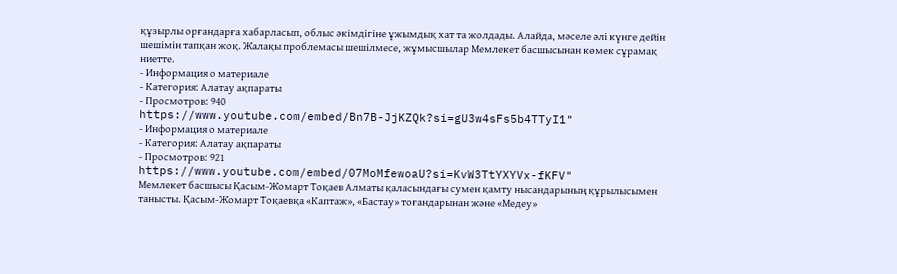құзырлы орғандарға хабарласып, облыс әкімдігіне ұжымдық хат та жолдады. Алайда, мәселе әлі күнге дейін шешімін тапқан жоқ. Жалақы проблемасы шешілмесе, жұмысшылар Мемлекет басшысынан көмек сұрамақ ниетте.
- Информация о материале
- Категория: Алатау ақпараты
- Просмотров: 940
https://www.youtube.com/embed/Bn7B-JjKZQk?si=gU3w4sFs5b4TTyI1"
- Информация о материале
- Категория: Алатау ақпараты
- Просмотров: 921
https://www.youtube.com/embed/07MoMfewoaU?si=KvW3TtYXYVx-fKFV"
Мемлекет басшысы Қасым-Жомарт Тоқаев Алматы қаласындағы сумен қамту нысандарының құрылысымен танысты. Қасым-Жомарт Тоқаевқа «Каптаж», «Бастау» тоғандарынан және «Медеу»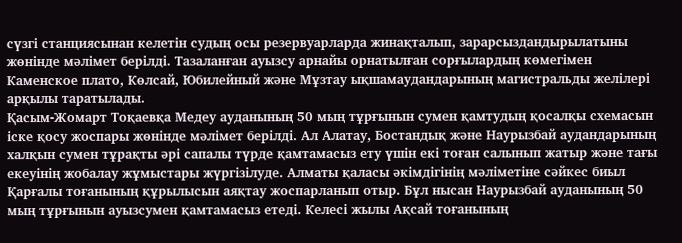сүзгі станциясынан келетін судың осы резервуарларда жинақталып, зарарсыздандырылатыны жөнінде мәлімет берілді. Тазаланған ауызсу арнайы орнатылған сорғылардың көмегімен Каменское плато, Көлсай, Юбилейный және Мұзтау ықшамаудандарының магистральды желілері арқылы таратылады.
Қасым-Жомарт Тоқаевқа Медеу ауданының 50 мың тұрғынын сумен қамтудың қосалқы схемасын іске қосу жоспары жөнінде мәлімет берілді. Ал Алатау, Бостандық және Наурызбай аудандарының халқын сумен тұрақты әрі сапалы түрде қамтамасыз ету үшін екі тоған салынып жатыр және тағы екеуінің жобалау жұмыстары жүргізілуде. Алматы қаласы әкімдігінің мәліметіне сәйкес биыл Қарғалы тоғанының құрылысын аяқтау жоспарланып отыр. Бұл нысан Наурызбай ауданының 50 мың тұрғынын ауызсумен қамтамасыз етеді. Келесі жылы Ақсай тоғанының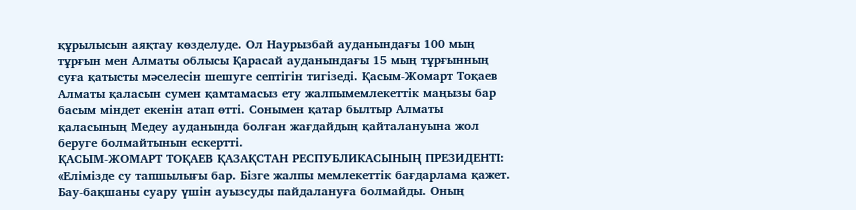құрылысын аяқтау көзделуде. Ол Наурызбай ауданындағы 100 мың тұрғын мен Алматы облысы Қарасай ауданындағы 15 мың тұрғынның суға қатысты мәселесін шешуге септігін тигізеді. Қасым-Жомарт Тоқаев Алматы қаласын сумен қамтамасыз ету жалпымемлекеттік маңызы бар басым міндет екенін атап өтті. Сонымен қатар былтыр Алматы қаласының Медеу ауданында болған жағдайдың қайталануына жол беруге болмайтынын ескертті.
ҚАСЫМ-ЖОМАРТ ТОҚАЕВ ҚАЗАҚСТАН РЕСПУБЛИКАСЫНЫҢ ПРЕЗИДЕНТІ: «Елімізде су тапшылығы бар. Бізге жалпы мемлекеттік бағдарлама қажет. Бау-бақшаны суару үшін ауызсуды пайдалануға болмайды. Оның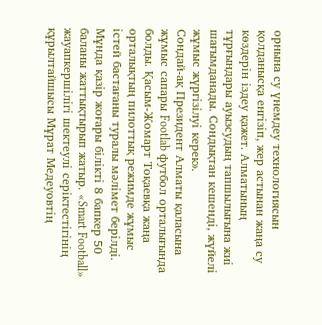орнына су үнемдеу технологиясын қолданысқа енгізіп, жер астынан жаңа су көздерін іздеу қажет. Алматының тұрғындары ауызсудың тапшылығына жиі шағымданады. Сондықтан кешенді, жүйелі жұмыс жүргізілуі керек».
Сондай-ақ Президент Алматы қаласына жұмыс сапары Footlab футбол орталығында болды. Қасым-Жомарт Тоқаевқа жаңа орталықтың пилоттық режимде жұмыс істей бастағаны туралы мәлімет берілді. Мұнда қазір жоғары білікті 8 бапкер 50 баланы жаттықтырып жатыр. «Smart Football» жауапкершілігі шектеулі серіктестігінің құрылтайшысы Мұрат Медеуовтің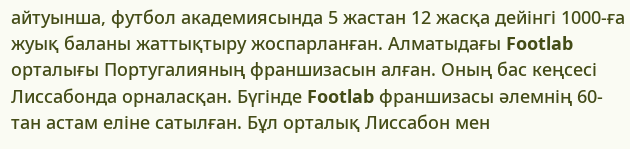айтуынша, футбол академиясында 5 жастан 12 жасқа дейінгі 1000-ға жуық баланы жаттықтыру жоспарланған. Алматыдағы Footlab орталығы Португалияның франшизасын алған. Оның бас кеңсесі Лиссабонда орналасқан. Бүгінде Footlab франшизасы әлемнің 60-тан астам еліне сатылған. Бұл орталық Лиссабон мен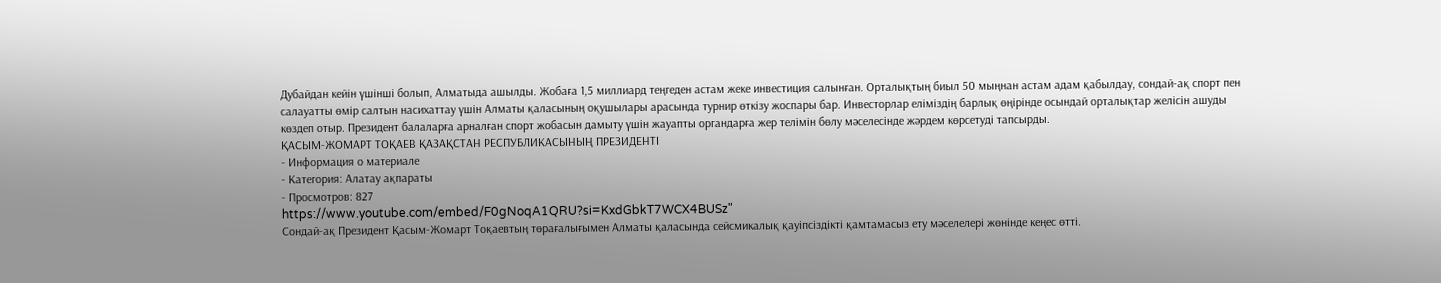Дубайдан кейін үшінші болып, Алматыда ашылды. Жобаға 1,5 миллиард теңгеден астам жеке инвестиция салынған. Орталықтың биыл 50 мыңнан астам адам қабылдау, сондай-ақ спорт пен салауатты өмір салтын насихаттау үшін Алматы қаласының оқушылары арасында турнир өткізу жоспары бар. Инвесторлар еліміздің барлық өңірінде осындай орталықтар желісін ашуды көздеп отыр. Президент балаларға арналған спорт жобасын дамыту үшін жауапты органдарға жер телімін бөлу мәселесінде жәрдем көрсетуді тапсырды.
ҚАСЫМ-ЖОМАРТ ТОҚАЕВ ҚАЗАҚСТАН РЕСПУБЛИКАСЫНЫҢ ПРЕЗИДЕНТІ
- Информация о материале
- Категория: Алатау ақпараты
- Просмотров: 827
https://www.youtube.com/embed/F0gNoqA1QRU?si=KxdGbkT7WCX4BUSz"
Сондай-ақ Президент Қасым-Жомарт Тоқаевтың төрағалығымен Алматы қаласында сейсмикалық қауіпсіздікті қамтамасыз ету мәселелері жөнінде кеңес өтті.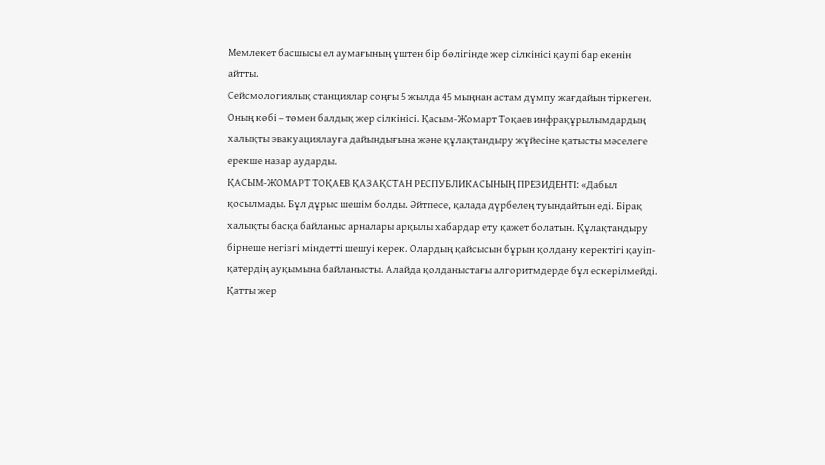Мемлекет басшысы ел аумағының үштен бір бөлігінде жер сілкінісі қаупі бар екенін айтты.
Сейсмологиялық станциялар соңғы 5 жылда 45 мыңнан астам дүмпу жағдайын тіркеген. Оның көбі – төмен балдық жер сілкінісі. Қасым-Жомарт Тоқаев инфрақұрылымдардың халықты эвакуациялауға дайындығына және құлақтандыру жүйесіне қатысты мәселеге ерекше назар аударды.
ҚАСЫМ-ЖОМАРТ ТОҚАЕВ ҚАЗАҚСТАН РЕСПУБЛИКАСЫНЫҢ ПРЕЗИДЕНТІ: «Дабыл қосылмады. Бұл дұрыс шешім болды. Әйтпесе, қалада дүрбелең туындайтын еді. Бірақ халықты басқа байланыс арналары арқылы хабардар ету қажет болатын. Құлақтандыру бірнеше негізгі міндетті шешуі керек. Олардың қайсысын бұрын қолдану керектігі қауіп-қатердің ауқымына байланысты. Алайда қолданыстағы алгоритмдерде бұл ескерілмейді. Қатты жер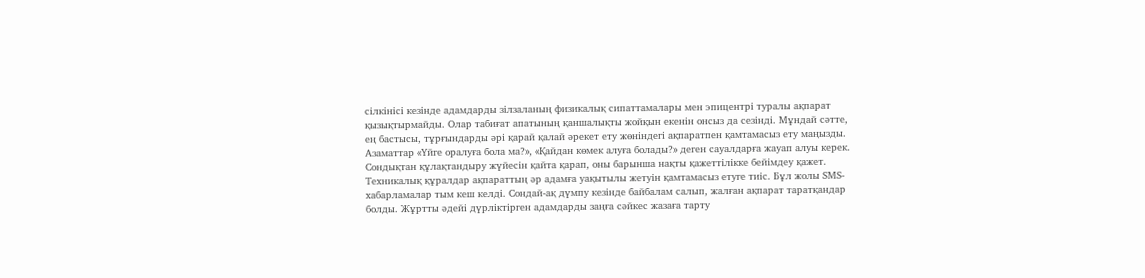сілкінісі кезінде адамдарды зілзаланың физикалық сипаттамалары мен эпицентрі туралы ақпарат қызықтырмайды. Олар табиғат апатының қаншалықты жойқын екенін онсыз да сезінді. Мұндай сәтте, ең бастысы, тұрғындарды әрі қарай қалай әрекет ету жөніндегі ақпаратпен қамтамасыз ету маңызды. Азаматтар «Үйге оралуға бола ма?», «Қайдан көмек алуға болады?» деген сауалдарға жауап алуы керек. Сондықтан құлақтандыру жүйесін қайта қарап, оны барынша нақты қажеттілікке бейімдеу қажет. Техникалық құралдар ақпараттың әр адамға уақытылы жетуін қамтамасыз етуге тиіс. Бұл жолы SMS-хабарламалар тым кеш келді. Сондай-ақ дүмпу кезінде байбалам салып, жалған ақпарат таратқандар болды. Жұртты әдейі дүрліктірген адамдарды заңға сәйкес жазаға тарту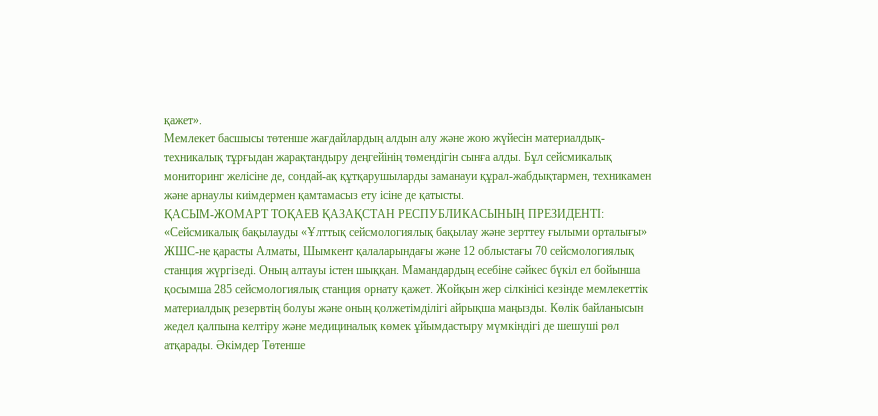қажет».
Мемлекет басшысы төтенше жағдайлардың алдын алу және жою жүйесін материалдық-техникалық тұрғыдан жарақтандыру деңгейінің төмендігін сынға алды. Бұл сейсмикалық мониторинг желісіне де, сондай-ақ құтқарушыларды заманауи құрал-жабдықтармен, техникамен және арнаулы киімдермен қамтамасыз ету ісіне де қатысты.
ҚАСЫМ-ЖОМАРТ ТОҚАЕВ ҚАЗАҚСТАН РЕСПУБЛИКАСЫНЫҢ ПРЕЗИДЕНТІ: «Сейсмикалық бақылауды «Ұлттық сейсмологиялық бақылау және зерттеу ғылыми орталығы» ЖШС-не қарасты Алматы, Шымкент қалаларындағы және 12 облыстағы 70 сейсмологиялық станция жүргізеді. Оның алтауы істен шыққан. Мамандардың есебіне сәйкес бүкіл ел бойынша қосымша 285 сейсмологиялық станция орнату қажет. Жойқын жер сілкінісі кезінде мемлекеттік материалдық резервтің болуы және оның қолжетімділігі айрықша маңызды. Көлік байланысын жедел қалпына келтіру және медициналық көмек ұйымдастыру мүмкіндігі де шешуші рөл атқарады. Әкімдер Төтенше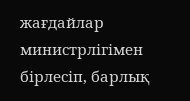жағдайлар министрлігімен бірлесіп, барлық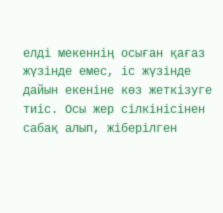елді мекеннің осыған қағаз жүзінде емес, іс жүзінде дайын екеніне көз жеткізуге тиіс. Осы жер сілкінісінен сабақ алып, жіберілген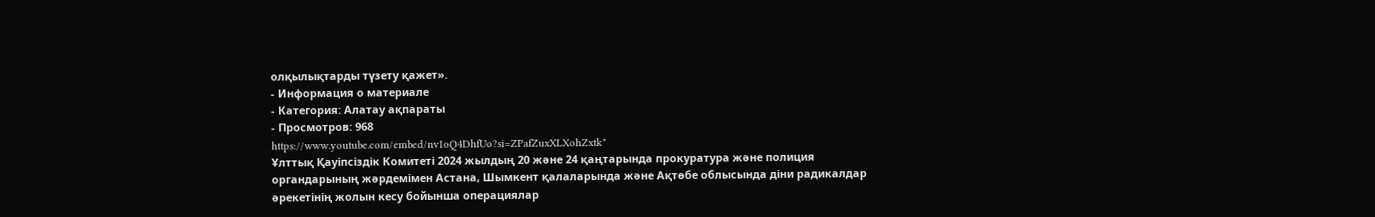олқылықтарды түзету қажет».
- Информация о материале
- Категория: Алатау ақпараты
- Просмотров: 968
https://www.youtube.com/embed/nv1oQ4DhfUo?si=ZPafZuxXLXohZxtk"
Ұлттық Қауіпсіздік Комитеті 2024 жылдың 20 және 24 қаңтарында прокуратура және полиция органдарының жәрдемімен Астана, Шымкент қалаларында және Ақтөбе облысында діни радикалдар әрекетінің жолын кесу бойынша операциялар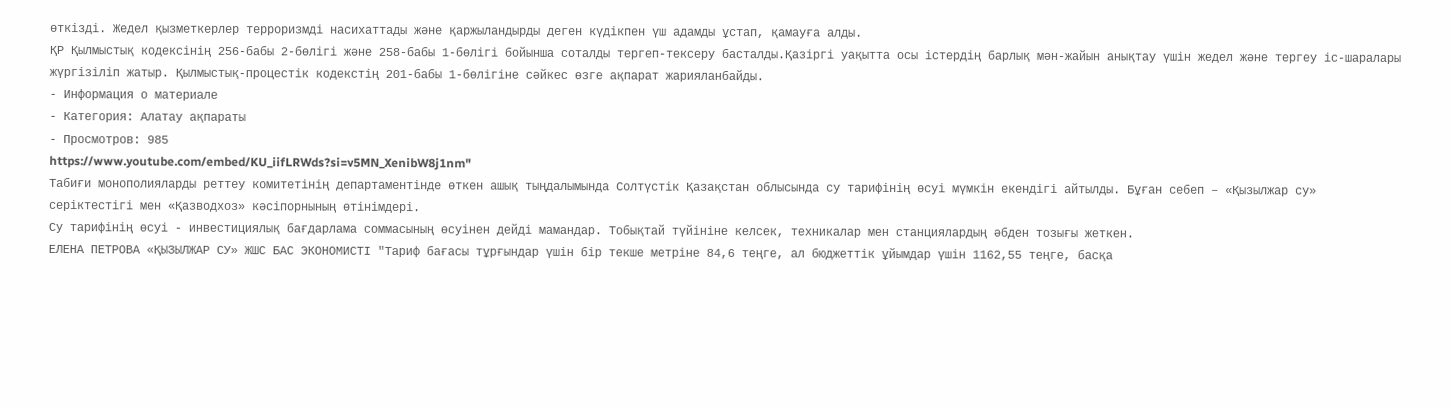өткізді. Жедел қызметкерлер терроризмді насихаттады және қаржыландырды деген күдікпен үш адамды ұстап, қамауға алды.
ҚР Қылмыстық кодексінің 256-бабы 2-бөлігі және 258-бабы 1-бөлігі бойынша соталды тергеп-тексеру басталды.Қазіргі уақытта осы істердің барлық мән-жайын анықтау үшін жедел және тергеу іс-шаралары жүргізіліп жатыр. Қылмыстық-процестік кодекстің 201-бабы 1-бөлігіне сәйкес өзге ақпарат жарияланбайды.
- Информация о материале
- Категория: Алатау ақпараты
- Просмотров: 985
https://www.youtube.com/embed/KU_iifLRWds?si=v5MN_XenibW8j1nm"
Табиғи монополияларды реттеу комитетінің департаментінде өткен ашық тыңдалымында Солтүстік Қазақстан облысында су тарифінің өсуі мүмкін екендігі айтылды. Бұған себеп – «Қызылжар су» серіктестігі мен «Қазводхоз» кәсіпорнының өтінімдері.
Су тарифінің өсуі - инвестициялық бағдарлама соммасының өсуінен дейді мамандар. Тобықтай түйініне келсек, техникалар мен станциялардың әбден тозығы жеткен.
ЕЛЕНА ПЕТРОВА «ҚЫЗЫЛЖАР СУ» ЖШС БАС ЭКОНОМИСТІ "Тариф бағасы тұрғындар үшін бір текше метріне 84,6 теңге, ал бюджеттік ұйымдар үшін 1162,55 теңге, басқа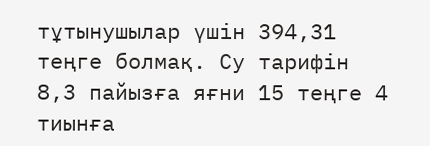тұтынушылар үшін 394,31 теңге болмақ. Су тарифін 8,3 пайызға яғни 15 теңге 4 тиынға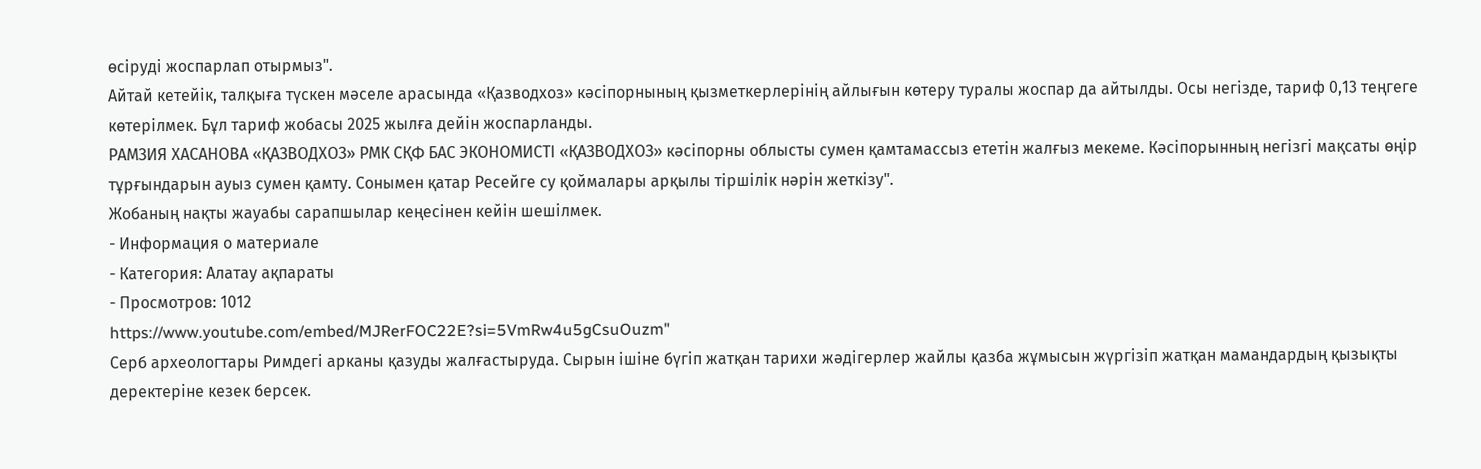өсіруді жоспарлап отырмыз".
Айтай кетейік, талқыға түскен мәселе арасында «Қазводхоз» кәсіпорнының қызметкерлерінің айлығын көтеру туралы жоспар да айтылды. Осы негізде, тариф 0,13 теңгеге көтерілмек. Бұл тариф жобасы 2025 жылға дейін жоспарланды.
РАМЗИЯ ХАСАНОВА «ҚАЗВОДХОЗ» РМК СҚФ БАС ЭКОНОМИСТІ «ҚАЗВОДХОЗ» кәсіпорны облысты сумен қамтамассыз ететін жалғыз мекеме. Кәсіпорынның негізгі мақсаты өңір тұрғындарын ауыз сумен қамту. Сонымен қатар Ресейге су қоймалары арқылы тіршілік нәрін жеткізу".
Жобаның нақты жауабы сарапшылар кеңесінен кейін шешілмек.
- Информация о материале
- Категория: Алатау ақпараты
- Просмотров: 1012
https://www.youtube.com/embed/MJRerFOC22E?si=5VmRw4u5gCsuOuzm"
Серб археологтары Римдегі арканы қазуды жалғастыруда. Сырын ішіне бүгіп жатқан тарихи жәдігерлер жайлы қазба жұмысын жүргізіп жатқан мамандардың қызықты деректеріне кезек берсек.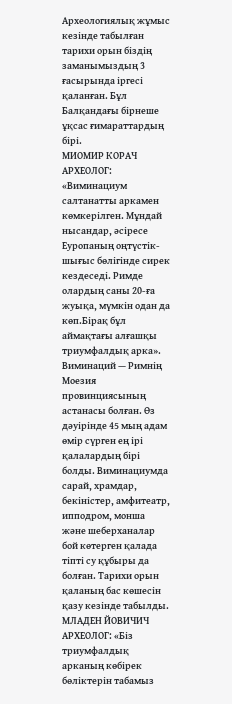Археологиялық жұмыс кезінде табылған тарихи орын біздің заманымыздың 3 ғасырында іргесі қаланған. Бұл Балқандағы бірнеше ұқсас ғимараттардың бірі.
МИОМИР КОРАЧ АРХЕОЛОГ: «Виминациум салтанатты аркамен көмкерілген. Мұндай нысандар, әсіресе Еуропаның оңтүстік-шығыс бөлігінде сирек кездеседі. Римде олардың саны 20-ға жуықa, мүмкін одан да көп.Бірақ бұл аймақтағы алғашқы триумфалдық арка».
Виминаций — Римнің Моезия провинциясының астанасы болған. Өз дәуірінде 45 мың адам өмір сүрген ең ірі қалалардың бірі болды. Виминациумда сарай, храмдар, бекіністер, амфитеатр, ипподром, монша және шеберханалар бой көтерген қалада тіпті су құбыры да болған. Тарихи орын қаланың бас көшесін қазу кезінде табылды.
МЛАДЕН ЙОВИЧИЧ АРХЕОЛОГ: «Біз триумфалдық арканың көбірек бөліктерін табамыз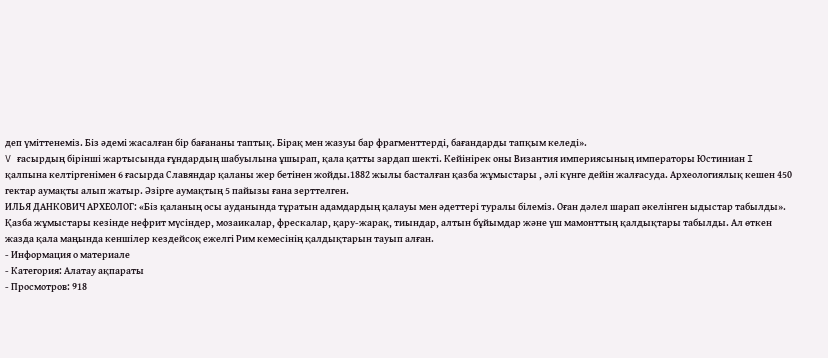деп үміттенеміз. Біз әдемі жасалған бір бағананы таптық. Бірақ мен жазуы бар фрагменттерді, бағандарды тапқым келеді».
V ғасырдың бірінші жартысында ғұндардың шабуылына ұшырап, қала қатты зардап шекті. Кейінірек оны Византия империясының императоры Юстиниан I қалпына келтіргенімен 6 ғасырда Славяндар қаланы жер бетінен жойды.1882 жылы басталған қазба жұмыстары , әлі күнге дейін жалғасуда. Археологиялық кешен 450 гектар аумақты алып жатыр. Әзірге аумақтың 5 пайызы ғана зерттелген.
ИЛЬЯ ДАНКОВИЧ АРХЕОЛОГ: «Біз қаланың осы ауданында тұратын адамдардың қалауы мен әдеттері туралы білеміз. Оған дәлел шарап әкелінген ыдыстар табылды».
Қазба жұмыстары кезінде нефрит мүсіндер, мозаикалар, фрескалар, қару-жарақ, тиындар, алтын бұйымдар және үш мамонттың қалдықтары табылды. Ал өткен жазда қала маңында кеншілер кездейсоқ ежелгі Рим кемесінің қалдықтарын тауып алған.
- Информация о материале
- Категория: Алатау ақпараты
- Просмотров: 918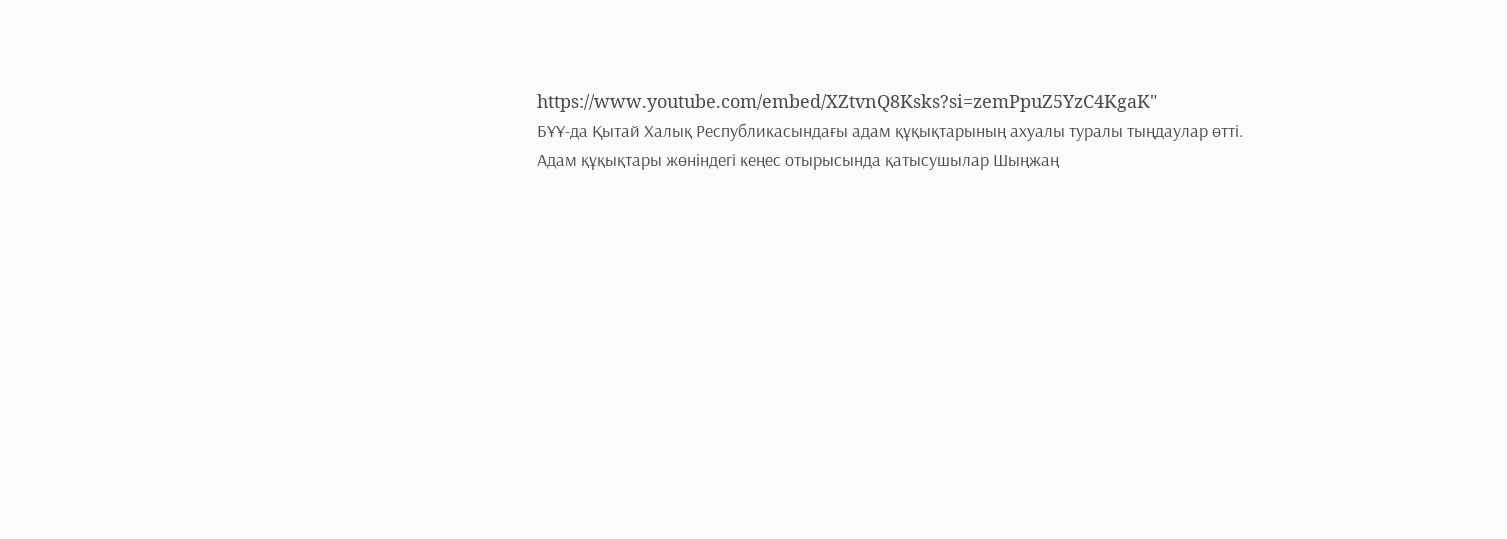https://www.youtube.com/embed/XZtvnQ8Ksks?si=zemPpuZ5YzC4KgaK"
БҰҰ-да Қытай Халық Республикасындағы адам құқықтарының ахуалы туралы тыңдаулар өтті. Адам құқықтары жөніндегі кеңес отырысында қатысушылар Шыңжаң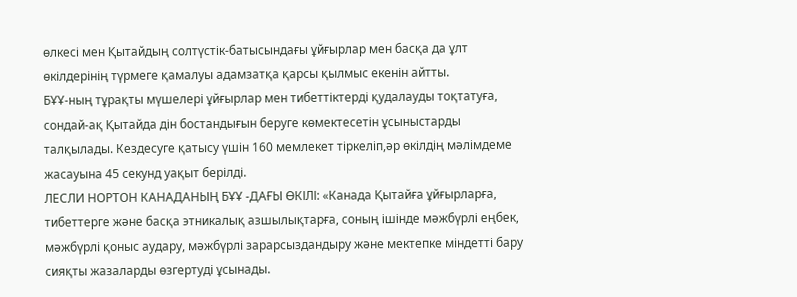өлкесі мен Қытайдың солтүстік-батысындағы ұйғырлар мен басқа да ұлт өкілдерінің түрмеге қамалуы адамзатқа қарсы қылмыс екенін айтты.
БҰҰ-ның тұрақты мүшелері ұйғырлар мен тибеттіктерді қудалауды тоқтатуға, сондай-ақ Қытайда дін бостандығын беруге көмектесетін ұсыныстарды талқылады. Кездесуге қатысу үшін 160 мемлекет тіркеліп,әр өкілдің мәлімдеме жасауына 45 секунд уақыт берілді.
ЛЕСЛИ НОРТОН КАНАДАНЫҢ БҰҰ -ДАҒЫ ӨКІЛІ: «Канада Қытайға ұйғырларға, тибеттерге және басқа этникалық азшылықтарға, соның ішінде мәжбүрлі еңбек, мәжбүрлі қоныс аудару, мәжбүрлі зарарсыздандыру және мектепке міндетті бару сияқты жазаларды өзгертуді ұсынады.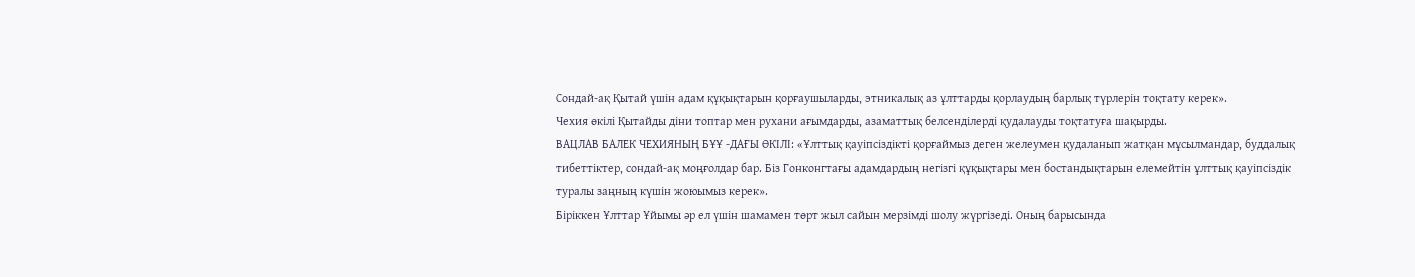Сондай-ақ Қытай үшін адам құқықтарын қорғаушыларды, этникалық аз ұлттарды қорлаудың барлық түрлерін тоқтату керек».
Чехия өкілі Қытайды діни топтар мен рухани ағымдарды, азаматтық белсенділерді қудалауды тоқтатуға шақырды.
ВАЦЛАВ БАЛЕК ЧЕХИЯНЫҢ БҰҰ -ДАҒЫ ӨКІЛІ: «Ұлттық қауіпсіздікті қорғаймыз деген желеумен қудаланып жатқан мұсылмандар, буддалық тибеттіктер, сондай-ақ моңғолдар бар. Біз Гонконгтағы адамдардың негізгі құқықтары мен бостандықтарын елемейтін ұлттық қауіпсіздік туралы заңның күшін жоюымыз керек».
Біріккен Ұлттар Ұйымы әр ел үшін шамамен төрт жыл сайын мерзімді шолу жүргізеді. Оның барысында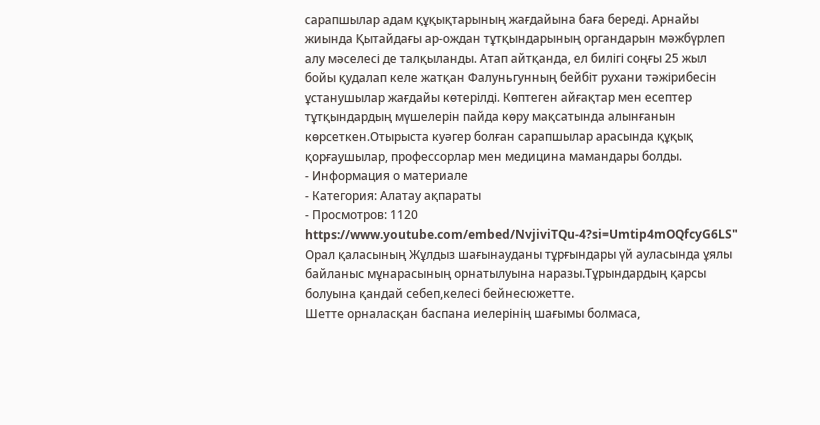сарапшылар адам құқықтарының жағдайына баға береді. Арнайы жиында Қытайдағы ар-ождан тұтқындарының органдарын мәжбүрлеп алу мәселесі де талқыланды. Атап айтқанда, ел билігі соңғы 25 жыл бойы қудалап келе жатқан Фалуньгунның бейбіт рухани тәжірибесін ұстанушылар жағдайы көтерілді. Көптеген айғақтар мен есептер тұтқындардың мүшелерін пайда көру мақсатында алынғанын көрсеткен.Отырыста куәгер болған сарапшылар арасында құқық қорғаушылар, профессорлар мен медицина мамандары болды.
- Информация о материале
- Категория: Алатау ақпараты
- Просмотров: 1120
https://www.youtube.com/embed/NvjiviTQu-4?si=Umtip4mOQfcyG6LS"
Орал қаласының Жұлдыз шағынауданы тұрғындары үй ауласында ұялы байланыс мұнарасының орнатылуына наразы.Тұрындардың қарсы болуына қандай себеп,келесі бейнесюжетте.
Шетте орналасқан баспана иелерінің шағымы болмаса,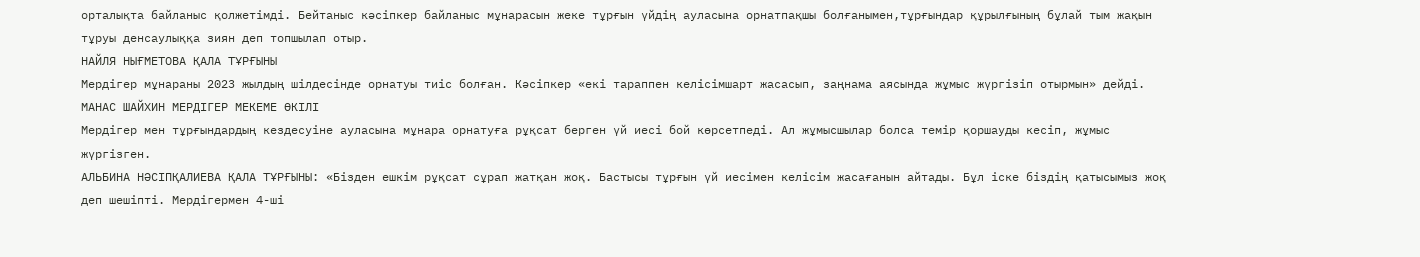орталықта байланыс қолжетімді. Бейтаныс кәсіпкер байланыс мұнарасын жеке тұрғын үйдің ауласына орнатпақшы болғанымен,тұрғындар құрылғының бұлай тым жақын тұруы денсаулыққа зиян деп топшылап отыр.
НАЙЛЯ НЫҒМЕТОВА ҚАЛА ТҰРҒЫНЫ
Мердігер мұнараны 2023 жылдың шілдесінде орнатуы тиіс болған. Кәсіпкер «екі тараппен келісімшарт жасасып, заңнама аясында жұмыс жүргізіп отырмын» дейді.
МАНАС ШАЙХИН МЕРДІГЕР МЕКЕМЕ ӨКІЛІ
Мердігер мен тұрғындардың кездесуіне ауласына мұнара орнатуға рұқсат берген үй иесі бой көрсетпеді. Ал жұмысшылар болса темір қоршауды кесіп, жұмыс жүргізген.
АЛЬБИНА НӘСІПҚАЛИЕВА ҚАЛА ТҰРҒЫНЫ: «Бізден ешкім рұқсат сұрап жатқан жоқ. Бастысы тұрғын үй иесімен келісім жасағанын айтады. Бұл іске біздің қатысымыз жоқ деп шешіпті. Мердігермен 4-ші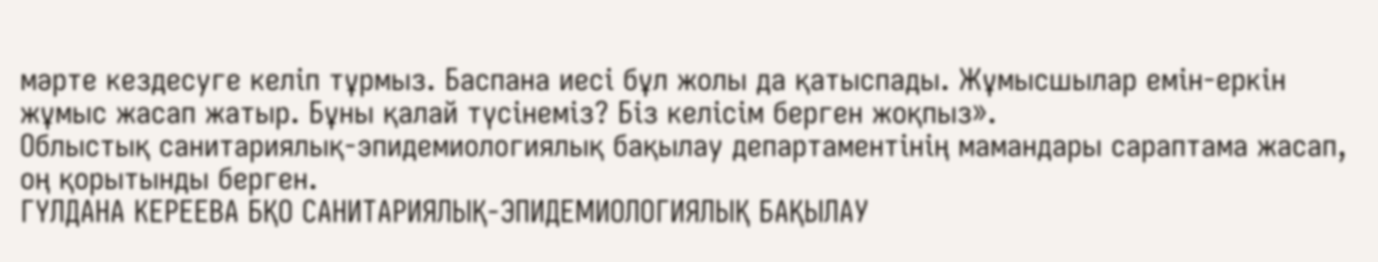мәрте кездесуге келіп тұрмыз. Баспана иесі бұл жолы да қатыспады. Жұмысшылар емін-еркін жұмыс жасап жатыр. Бұны қалай түсінеміз? Біз келісім берген жоқпыз».
Облыстық санитариялық-эпидемиологиялық бақылау департаментінің мамандары сараптама жасап, оң қорытынды берген.
ГҮЛДАНА КЕРЕЕВА БҚО САНИТАРИЯЛЫҚ-ЭПИДЕМИОЛОГИЯЛЫҚ БАҚЫЛАУ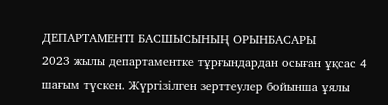ДЕПАРТАМЕНТІ БАСШЫСЫНЫҢ ОРЫНБАСАРЫ
2023 жылы департаментке тұрғындардан осыған ұқсас 4 шағым түскен. Жүргізілген зерттеулер бойынша ұялы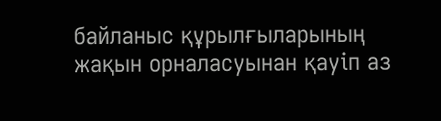байланыс құрылғыларының жақын орналасуынан қауіп аз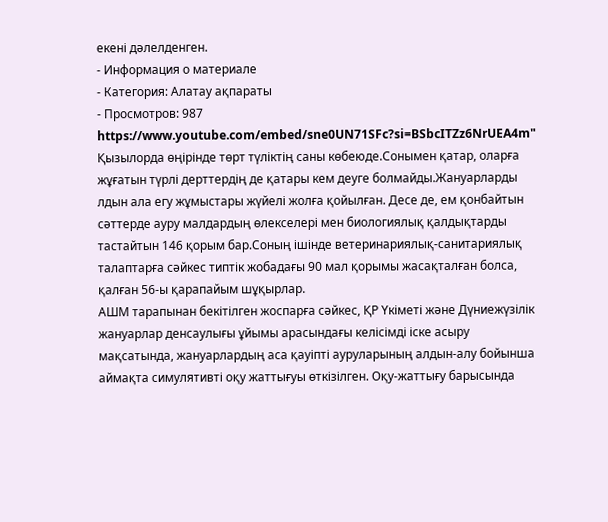екені дәлелденген.
- Информация о материале
- Категория: Алатау ақпараты
- Просмотров: 987
https://www.youtube.com/embed/sne0UN71SFc?si=BSbcITZz6NrUEA4m"
Қызылорда өңірінде төрт түліктің саны көбеюде.Сонымен қатар, оларға жұғатын түрлі дерттердің де қатары кем деуге болмайды.Жануарларды лдын ала егу жұмыстары жүйелі жолға қойылған. Десе де, ем қонбайтын сәттерде ауру малдардың өлекселері мен биологиялық қалдықтарды тастайтын 146 қорым бар.Соның ішінде ветеринариялық-санитариялық талаптарға сәйкес типтік жобадағы 90 мал қорымы жасақталған болса, қалған 56-ы қарапайым шұқырлар.
АШМ тарапынан бекітілген жоспарға сәйкес, ҚР Үкіметі және Дүниежүзілік жануарлар денсаулығы ұйымы арасындағы келісімді іске асыру мақсатында, жануарлардың аса қауіпті ауруларының алдын-алу бойынша аймақта симулятивті оқу жаттығуы өткізілген. Оқу-жаттығу барысында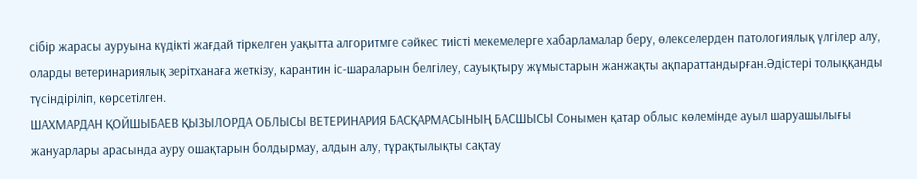сібір жарасы ауруына күдікті жағдай тіркелген уақытта алгоритмге сәйкес тиісті мекемелерге хабарламалар беру, өлекселерден патологиялық үлгілер алу, оларды ветеринариялық зерітханаға жеткізу, карантин іс-шараларын белгілеу, сауықтыру жұмыстарын жанжақты ақпараттандырған.Әдістері толыққанды түсіндіріліп, көрсетілген.
ШАХМАРДАН ҚОЙШЫБАЕВ ҚЫЗЫЛОРДА ОБЛЫСЫ ВЕТЕРИНАРИЯ БАСҚАРМАСЫНЫҢ БАСШЫСЫ Сонымен қатар облыс көлемінде ауыл шаруашылығы жануарлары арасында ауру ошақтарын болдырмау, алдын алу, тұрақтылықты сақтау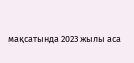мақсатында 2023 жылы аса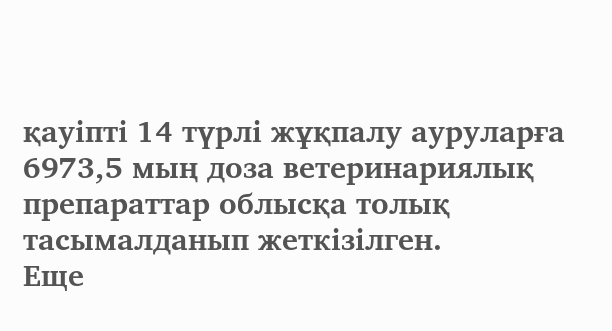қауіпті 14 түрлі жұқпалу ауруларға 6973,5 мың доза ветеринариялық препараттар облысқа толық тасымалданып жеткізілген.
Еще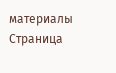материалы
Страница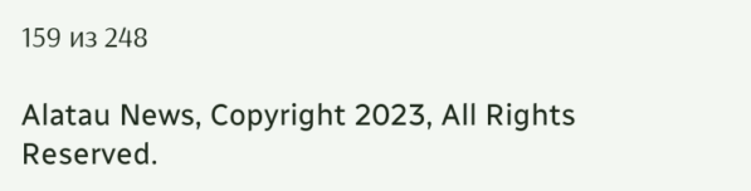159 из 248

Alatau News, Copyright 2023, All Rights Reserved.